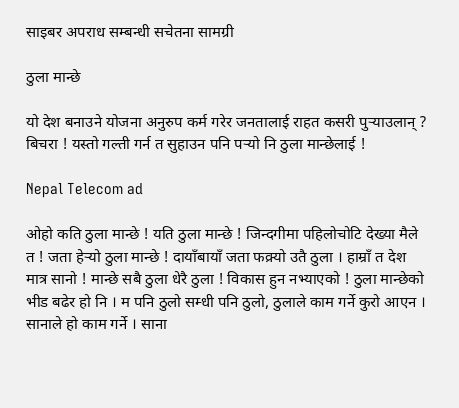साइबर अपराध सम्बन्धी सचेतना सामग्री

ठुला मान्छे

यो देश बनाउने योजना अनुरुप कर्म गरेर जनतालाई राहत कसरी पुर्‍याउलान् ? बिचरा ! यस्तो गल्ती गर्न त सुहाउन पनि पर्‍यो नि ठुला मान्छेलाई !

Nepal Telecom ad

ओहो कति ठुला मान्छे ! यति ठुला मान्छे ! जिन्दगीमा पहिलोचोटि देख्या मैले त ! जता हेर्‍यो ठुला मान्छे ! दायाँबायाँ जता फक्र्यो उतै ठुला । हाम्राँ त देश मात्र सानो ! मान्छे सबै ठुला धेरै ठुला ! विकास हुन नभ्याएको ! ठुला मान्छेको भीड बढेर हो नि । म पनि ठुलो सम्धी पनि ठुलो, ठुलाले काम गर्ने कुरो आएन । सानाले हो काम गर्ने । साना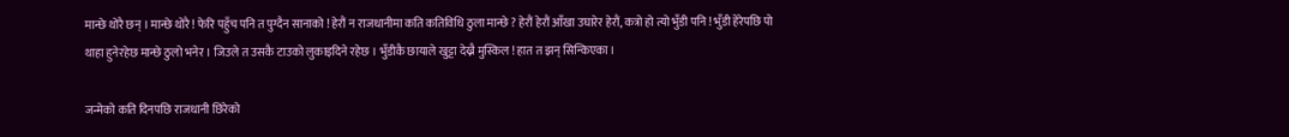मान्छे थोरै छन् । मान्छे थोरै ! फेरि पहुँच पनि त पुग्दैन सानाको ! हेरौं न राजधानीमा कति कतिविधि ठुला मान्छे ? हेरौं हेरौं आँखा उघारेर हेरौं, कत्रो हो त्यो भुँडी पनि ! भुँडी हेरेपछि पो थाहा हुनेरहेछ मान्छे ठुलो भनेर । जिउले त उसकै टाउको लुकाइदिने रहेछ । भुँडीकै छायाले खुट्टा देख्नै मुस्किल ! हात त झन् सिन्किएका ।

जन्मेको कति दिनपछि राजधानी छिरेको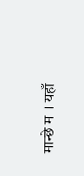मान्छे म । यहाँ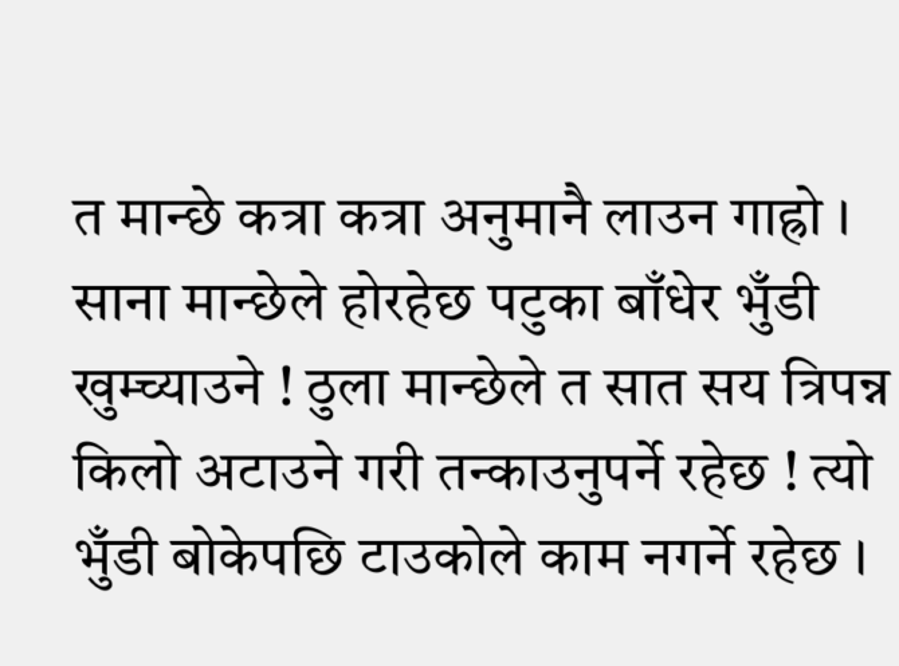त मान्छे कत्रा कत्रा अनुमानै लाउन गाह्रो । साना मान्छेले होरहेछ पटुका बाँधेर भुँडी खुम्च्याउने ! ठुला मान्छेले त सात सय त्रिपन्न किलो अटाउने गरी तन्काउनुपर्ने रहेछ ! त्यो भुँडी बोकेपछि टाउकोले काम नगर्ने रहेछ ।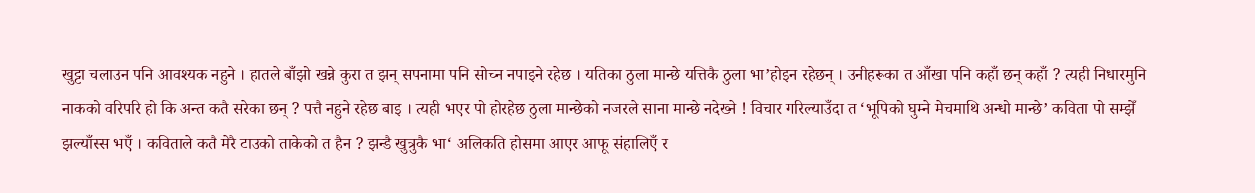खुट्टा चलाउन पनि आवश्यक नहुने । हातले बाँझो खन्ने कुरा त झन् सपनामा पनि सोच्न नपाइने रहेछ । यतिका ठुला मान्छे यत्तिकै ठुला भा’होइन रहेछन् । उनीहरूका त आँखा पनि कहाँ छन् कहाँ ? त्यही निधारमुनि नाकको वरिपरि हो कि अन्त कतै सरेका छन् ? पत्तै नहुने रहेछ बाइ । त्यही भएर पो होरहेछ ठुला मान्छेको नजरले साना मान्छे नदेख्ने ! विचार गरिल्याउँदा त ‘भूपिको घुम्ने मेचमाथि अन्धो मान्छे’ कविता पो सम्झेँ झल्याँस्स भएँ । कविताले कतै मेरै टाउको ताकेको त हैन ? झन्डै खुत्रुकै भा‘ अलिकति होसमा आएर आफू संहालिएँ र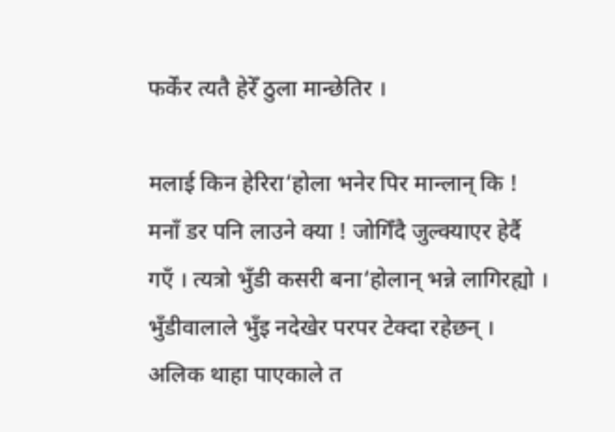फर्केंर त्यतै हेरेँ ठुला मान्छेतिर ।

मलाई किन हेरिरा‘होला भनेर पिर मान्लान् कि ! मनाँ डर पनि लाउने क्या ! जोगिँदै जुल्क्याएर हेर्दै गएँ । त्यत्रो भुँडी कसरी बना‘होलान् भन्ने लागिरह्यो । भुँडीवालाले भुँइ नदेखेर परपर टेक्दा रहेछन् । अलिक थाहा पाएकाले त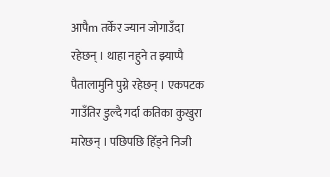आपैm तर्केर ज्यान जोगाउँदा रहेछन् । थाहा नहुने त झ्याप्पै पैतालामुनि पुग्ने रहेछन् । एकपटक गाउँतिर डुल्दै गर्दा कतिका कुखुरा मारेछन् । पछिपछि हिँड्ने निजी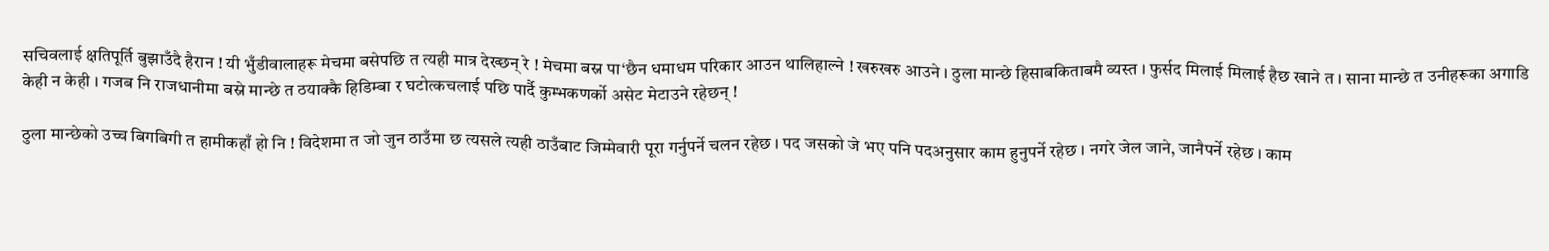सचिवलाई क्षतिपूर्ति बुझाउँदै हैरान ! यी भुँडीवालाहरू मेचमा बसेपछि त त्यही मात्र देख्छन् रे ! मेचमा बस्न पा‘छैन धमाधम परिकार आउन थालिहाल्ने ! खरुखरु आउने । ठुला मान्छे हिसाबकिताबमै व्यस्त । फुर्सद मिलाई मिलाई हैछ खाने त । साना मान्छे त उनीहरूका अगाडि केही न केही । गजब नि राजधानीमा बस्ने मान्छे त ठयाक्कै हिडिम्बा र घटोत्कचलाई पछि पार्दै कुम्भकणर्को असेट मेटाउने रहेछन् !

ठुला मान्छेको उच्च बिगबिगी त हामीकहाँ हो नि ! विदेशमा त जो जुन ठाउँमा छ त्यसले त्यही ठाउँबाट जिम्मेवारी पूरा गर्नुपर्ने चलन रहेछ । पद जसको जे भए पनि पदअनुसार काम हुनुपर्ने रहेछ । नगरे जेल जाने, जानैपर्ने रहेछ । काम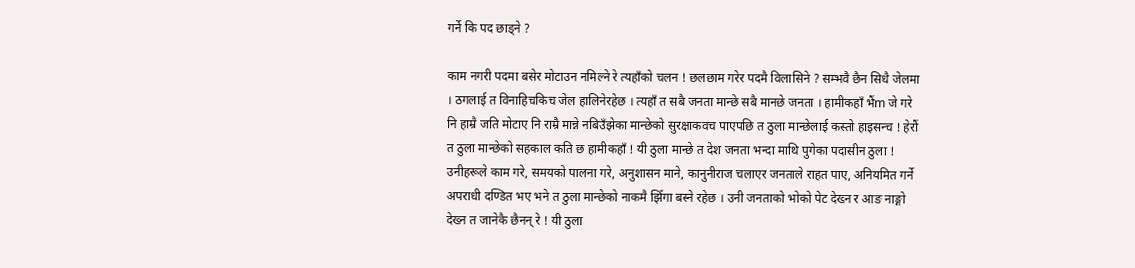गर्ने कि पद छाड्ने ?

काम नगरी पदमा बसेर मोटाउन नमिल्ने रे त्यहाँको चलन ! छलछाम गरेर पदमै विलासिने ? सम्भवै छैन सिधै जेलमा । ठगलाई त विनाहिचकिच जेल हालिनेरहेछ । त्यहाँ त सबै जनता मान्छे सबै मानछे जनता । हामीकहाँ भैंm जे गरे नि हाम्रै जति मोटाए नि राम्रै मान्ने नबिउँझेका मान्छेको सुरक्षाकवच पाएपछि त ठुला मान्छेलाई कस्तो हाइसन्च ! हेरौं त ठुला मान्छेको सहकाल कति छ हामीकहाँ ! यी ठुला मान्छे त देश जनता भन्दा माथि पुगेका पदासीन ठुला ! उनीहरूले काम गरे, समयको पालना गरे, अनुशासन माने, कानुनीराज चलाएर जनताले राहत पाए, अनियमित गर्ने अपराधी दण्डित भए भने त ठुला मान्छेको नाकमै झिँगा बस्ने रहेछ । उनी जनताको भोको पेट देख्न र आङ नाङ्गो देख्न त जानेकै छैनन् रे ! यी ठुला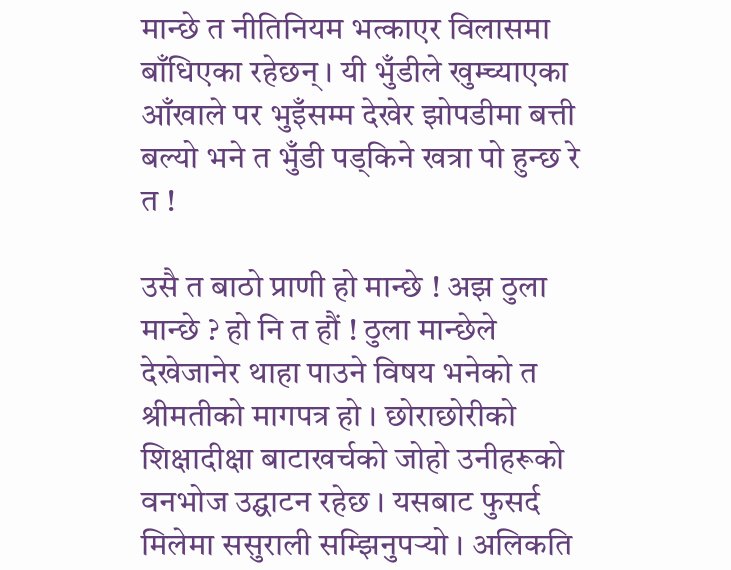मान्छे त नीतिनियम भत्काएर विलासमा बाँधिएका रहेछन् । यी भुँडीले खुम्च्याएका आँखाले पर भुइँसम्म देखेर झोपडीमा बत्ती बल्यो भने त भुँडी पड्किने खत्रा पो हुन्छ रे त !

उसै त बाठो प्राणी हो मान्छे ! अझ ठुला मान्छे ? हो नि त हौं ! ठुला मान्छेले देखेजानेर थाहा पाउने विषय भनेको त श्रीमतीको मागपत्र हो । छोराछोरीको शिक्षादीक्षा बाटाखर्चको जोहो उनीहरूको वनभोज उद्घाटन रहेछ । यसबाट फुसर्द मिलेमा ससुराली सम्झिनुपर्‍यो । अलिकति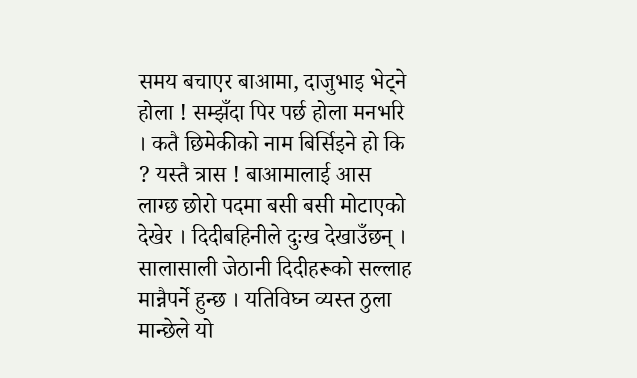समय बचाएर बाआमा, दाजुभाइ भेट्ने होला ! सम्झँदा पिर पर्छ होला मनभरि । कतै छिमेकीको नाम बिर्सिइने हो कि ? यस्तै त्रास ! बाआमालाई आस लाग्छ छोरो पदमा बसी बसी मोटाएको देखेर । दिदीबहिनीले दुःख देखाउँछन् । सालासाली जेठानी दिदीहरूको सल्लाह मान्नैपर्ने हुन्छ । यतिविघ्न व्यस्त ठुला मान्छेले यो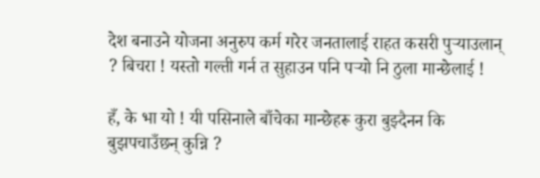देश बनाउने योजना अनुरुप कर्म गरेर जनतालाई राहत कसरी पुर्‍याउलान् ? बिचरा ! यस्तो गल्ती गर्न त सुहाउन पनि पर्‍यो नि ठुला मान्छेलाई !

हँ, के भा यो ! यी पसिनाले बाँचेका मान्छेहरू कुरा बुझ्दैनन कि बुझपचाउँछन् कुन्नि ?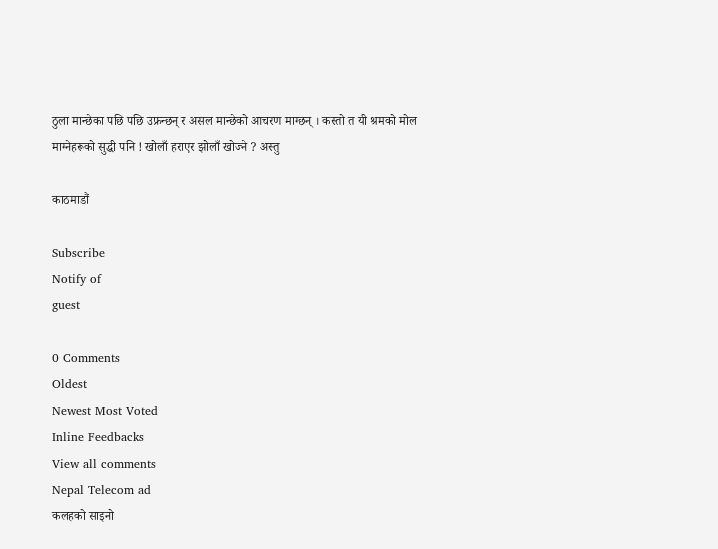ठुला मान्छेका पछि पछि उफ्रन्छन् र असल मान्छेको आचरण माग्छन् । कस्तो त यी श्रमको मोल माग्नेहरूको सुद्धी पनि ! खोलाँ हराएर झोलाँ खोज्ने ? अस्तु

काठमाडौं

Subscribe
Notify of
guest

0 Comments
Oldest
Newest Most Voted
Inline Feedbacks
View all comments
Nepal Telecom ad
कलहको साइनो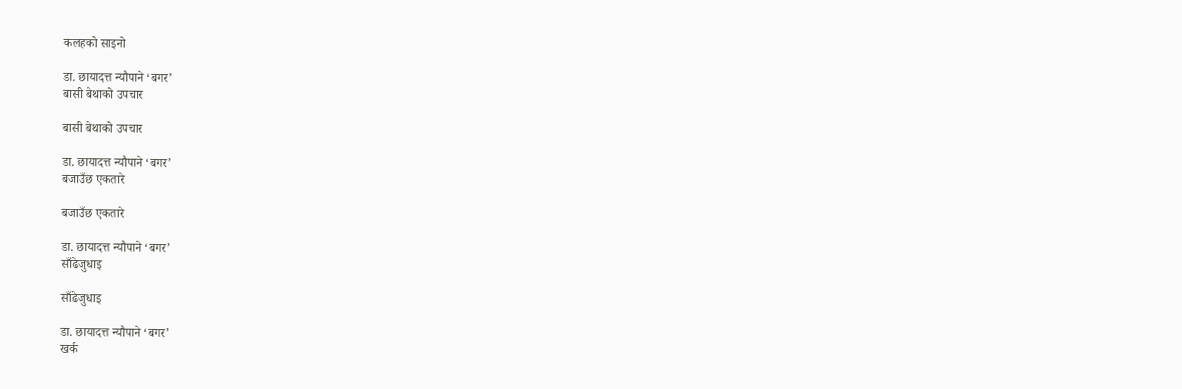कलहको साइनो

डा. छायादत्त न्यौपाने ‘बगर’
बासी बेथाको उपचार

बासी बेथाको उपचार

डा. छायादत्त न्यौपाने ‘बगर’
बजाउँछ एकतारे

बजाउँछ एकतारे

डा. छायादत्त न्यौपाने ‘बगर’
साँढेजुधाइ

साँढेजुधाइ

डा. छायादत्त न्यौपाने ‘बगर’
खर्क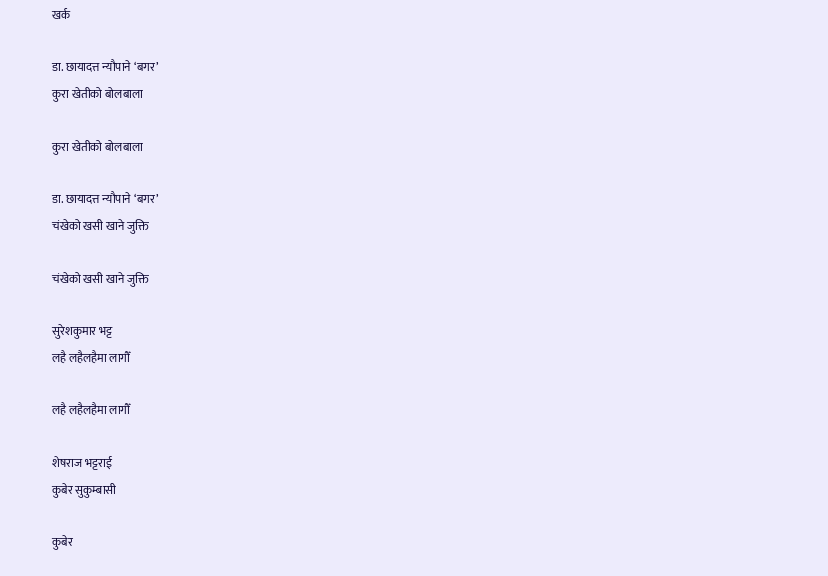खर्क

डा. छायादत्त न्यौपाने ‘बगर’
कुरा खेतीको बोलबाला

कुरा खेतीको बोलबाला

डा. छायादत्त न्यौपाने ‘बगर’
चंखेको खसी खाने जुक्ति

चंखेको खसी खाने जुक्ति

सुरेशकुमार भट्ट
लहै लहैलहैमा लागौँ

लहै लहैलहैमा लागौँ

शेषराज भट्टराई
कुबेर सुकुम्बासी

कुबेर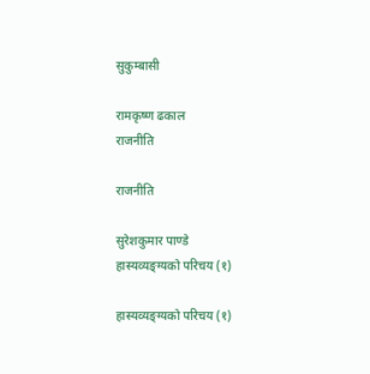सुकुम्बासी

रामकृष्ण ढकाल
राजनीति

राजनीति

सुरेशकुमार पाण्डे
हास्यव्यङ्ग्यको परिचय (१)

हास्यव्यङ्ग्यको परिचय (१)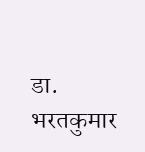डा. भरतकुमार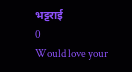भट्टराई
0
Would love your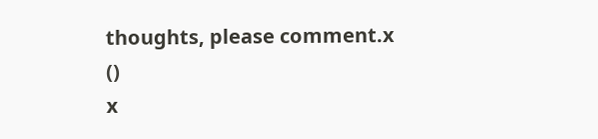thoughts, please comment.x
()
x